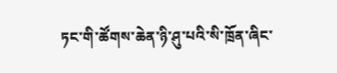ཏང་གི་ཚོགས་ཆེན་ཉི་ཤུ་པའི་སི་ཁྲོན་ཞིང་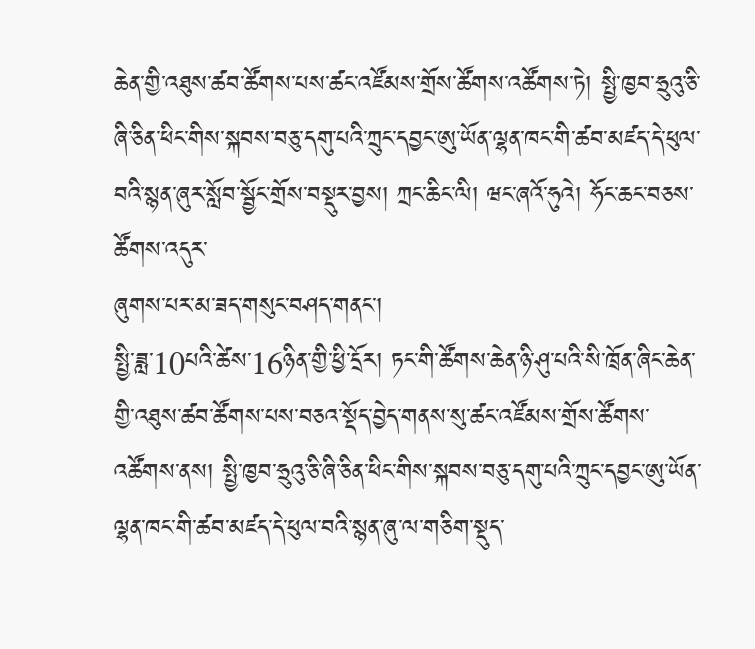ཆེན་གྱི་འཐུས་ཚབ་ཚོགས་པས་ཚང་འཛོམས་གྲོས་ཚོགས་འཚོགས་ཏེ། སྤྱི་ཁྱབ་ཧྲུའུ་ཅི་ཞི་ཅིན་ཕིང་གིས་སྐབས་བཅུ་དགུ་པའི་ཀྲུང་དབྱང་ཨུ་ཡོན་ལྷན་ཁང་གི་ཚབ་མཛད་དེ་ཕུལ་བའི་སྙན་ཞུར་སློབ་སྦྱོང་གྲོས་བསྡུར་བྱས། ཀྲང་ཆིང་ལི། ཝང་ཞའོ་ཧུའེ། ཧོང་ཆང་བཅས་ཚོགས་འདུར་
ཞུགས་པར་མ་ཟད་གསུང་བཤད་གནང་།
སྤྱི་ཟླ་10པའི་ཚེས་16ཉིན་གྱི་ཕྱི་དྲོར། ཏང་གི་ཚོགས་ཆེན་ཉི་ཤུ་པའི་སི་ཁྲོན་ཞིང་ཆེན་གྱི་འཐུས་ཚབ་ཚོགས་པས་བཅའ་སྡོད་བྱེད་གནས་སུ་ཚང་འཛོམས་གྲོས་ཚོགས་འཚོགས་ནས། སྤྱི་ཁྱབ་ཧྲུའུ་ཅི་ཞི་ཅིན་ཕིང་གིས་སྐབས་བཅུ་དགུ་པའི་ཀྲུང་དབྱང་ཨུ་ཡོན་ལྷན་ཁང་གི་ཚབ་མཛད་དེ་ཕུལ་བའི་སྙན་ཞུ་ལ་གཅིག་སྡུད་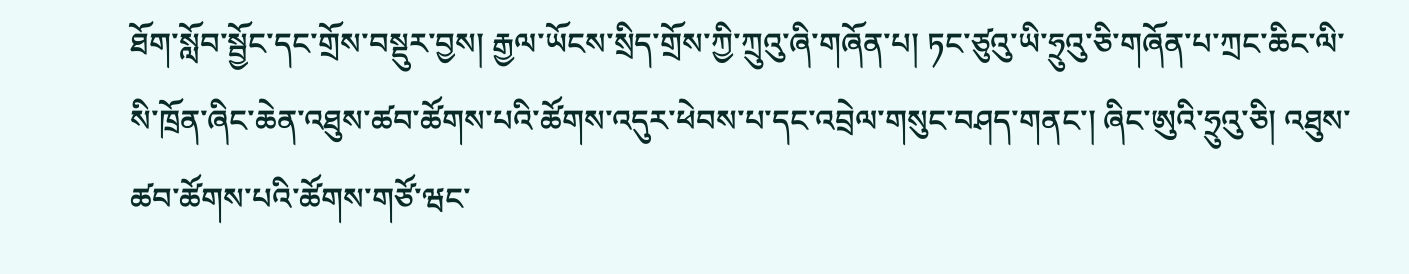ཐོག་སློབ་སྦྱོང་དང་གྲོས་བསྡུར་བྱས། རྒྱལ་ཡོངས་སྲིད་གྲོས་ཀྱི་ཀྲུའུ་ཞི་གཞོན་པ། ཏང་ཙུའུ་ཡི་ཧྲུའུ་ཅི་གཞོན་པ་ཀྲང་ཆིང་ལི་སི་ཁྲོན་ཞིང་ཆེན་འཐུས་ཚབ་ཚོགས་པའི་ཚོགས་འདུར་ཕེབས་པ་དང་འབྲེལ་གསུང་བཤད་གནང་། ཞིང་ཨུའི་ཧྲུའུ་ཅི། འཐུས་ཚབ་ཚོགས་པའི་ཚོགས་གཙོ་ཝང་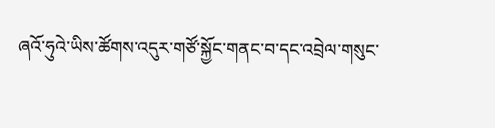ཞའོ་ཧུའེ་ཡིས་ཚོགས་འདུར་གཙོ་སྐྱོང་གནང་བ་དང་འབྲེལ་གསུང་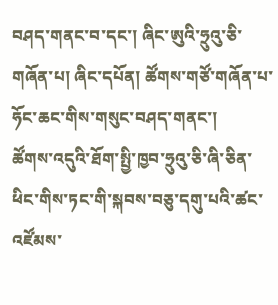བཤད་གནང་བ་དང་། ཞིང་ཨུའི་ཧྲུའུ་ཅི་གཞོན་པ། ཞིང་དཔོན། ཚོགས་གཙོ་གཞོན་པ་ཧོང་ཆང་གིས་གསུང་བཤད་གནང་།
ཚོགས་འདུའི་ཐོག་སྤྱི་ཁྱབ་ཧྲུའུ་ཅི་ཞི་ཅིན་ཕིང་གིས་ཏང་གི་སྐབས་བཅུ་དགུ་པའི་ཚང་འཛོམས་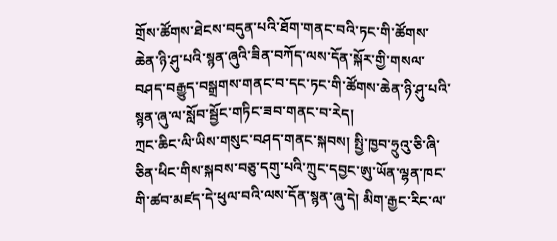གྲོས་ཚོགས་ཐེངས་བདུན་པའི་ཐོག་གནང་བའི་ཏང་གི་ཚོགས་ཆེན་ཉི་ཤུ་པའི་སྙན་ཞུའི་ཟིན་བཀོད་ལས་དོན་སྐོར་གྱི་གསལ་བཤད་བརྒྱུད་བསྒྲགས་གནང་བ་དང་ཏང་གི་ཚོགས་ཆེན་ཉི་ཤུ་པའི་སྙན་ཞུ་ལ་སློབ་སྦྱོང་གཏིང་ཟབ་གནང་བ་རེད།
ཀྲང་ཆིང་ལི་ཡིས་གསུང་བཤད་གནང་སྐབས། སྤྱི་ཁྱབ་ཧྲུའུ་ཅི་ཞི་ཅིན་ཕིང་གིས་སྐབས་བཅུ་དགུ་པའི་ཀྲུང་དབྱང་ཨུ་ཡོན་ལྷན་ཁང་གི་ཚབ་མཛད་དེ་ཕུལ་བའི་ལས་དོན་སྙན་ཞུ་དེ། མིག་རྒྱང་རིང་ལ་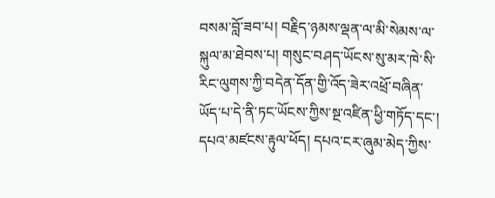བསམ་བློ་ཟབ་པ། བརྗིད་ཉམས་ལྡན་ལ་མི་སེམས་ལ་སྐུལ་མ་ཐེབས་པ། གསུང་བཤད་ཡོངས་སུ་མར་ཁེ་སི་རིང་ལུགས་ཀྱི་བདེན་དོན་གྱི་འོད་ཟེར་འཕྲོ་བཞིན་ཡོད་པ་དེ་ནི་ཏང་ཡོངས་ཀྱིས་སྔ་འཛིན་ཕྱི་གཏོད་དང་། དཔའ་མཛངས་རྟུལ་ཕོད། དཔའ་ངར་ཞུམ་མེད་ཀྱིས་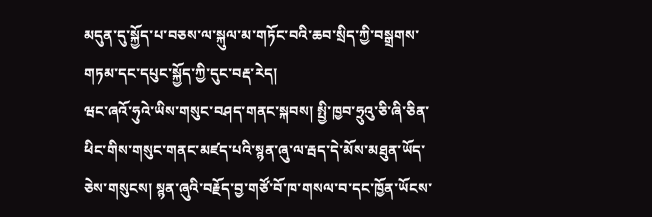མདུན་དུ་སྐྱོད་པ་བཅས་ལ་སྐུལ་མ་གཏོང་བའི་ཆབ་སྲིད་ཀྱི་བསྒྲགས་གཏམ་དང་དཔུང་སྐྱོད་ཀྱི་དུང་བརྡ་རེད།
ཝང་ཞའོ་ཧུའེ་ཡིས་གསུང་བཤད་གནང་སྐབས། སྤྱི་ཁྱབ་ཧྲུའུ་ཅི་ཞི་ཅིན་ཕིང་གིས་གསུང་གནང་མཛད་པའི་སྙན་ཞུ་ལ་རྦད་དེ་མོས་མཐུན་ཡོད་ཅེས་གསུངས། སྙན་ཞུའི་བརྗོད་བྱ་གཙོ་བོ་ཁ་གསལ་བ་དང་ཁྱོན་ཡོངས་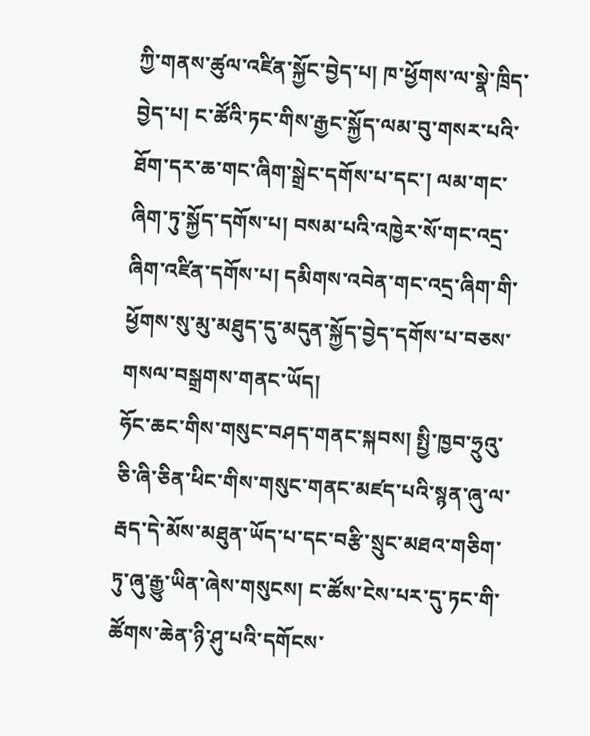ཀྱི་གནས་ཚུལ་འཛིན་སྐྱོང་བྱེད་པ། ཁ་ཕྱོགས་ལ་སྣེ་ཁྲིད་བྱེད་པ། ང་ཚོའི་ཏང་གིས་རྒྱང་སྐྱོད་ལམ་བུ་གསར་པའི་ཐོག་དར་ཆ་གང་ཞིག་སྒྲེང་དགོས་པ་དང་། ལམ་གང་ཞིག་ཏུ་སྐྱོད་དགོས་པ། བསམ་པའི་འཁྱེར་སོ་གང་འདྲ་ཞིག་འཛིན་དགོས་པ། དམིགས་འབེན་གང་འདྲ་ཞིག་གི་ཕྱོགས་སུ་མུ་མཐུད་དུ་མདུན་སྐྱོད་བྱེད་དགོས་པ་བཅས་གསལ་བསྒྲགས་གནང་ཡོད།
ཧོང་ཆང་གིས་གསུང་བཤད་གནང་སྐབས། སྤྱི་ཁྱབ་ཧྲུའུ་ཅི་ཞི་ཅིན་ཕིང་གིས་གསུང་གནང་མཛད་པའི་སྙན་ཞུ་ལ་རྦད་དེ་མོས་མཐུན་ཡོད་པ་དང་བརྩི་སྲུང་མཐའ་གཅིག་ཏུ་ཞུ་རྒྱུ་ཡིན་ཞེས་གསུངས། ང་ཚོས་ངེས་པར་དུ་ཏང་གི་ཚོགས་ཆེན་ཉི་ཤུ་པའི་དགོངས་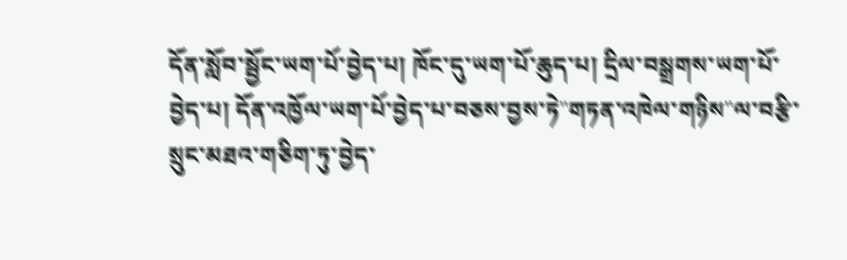དོན་སློབ་སྦྱོང་ཡག་པོ་བྱེད་པ། ཁོང་དུ་ཡག་པོ་ཆུད་པ། དྲིལ་བསྒྲགས་ཡག་པོ་བྱེད་པ། དོན་འཁྱོལ་ཡག་པོ་བྱེད་པ་བཅས་བྱས་ཏེ"གཏན་འཁེལ་གཉིས"ལ་བརྩི་སྲུང་མཐའ་གཅིག་ཏུ་བྱེད་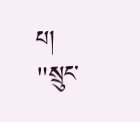པ། "སྲུང་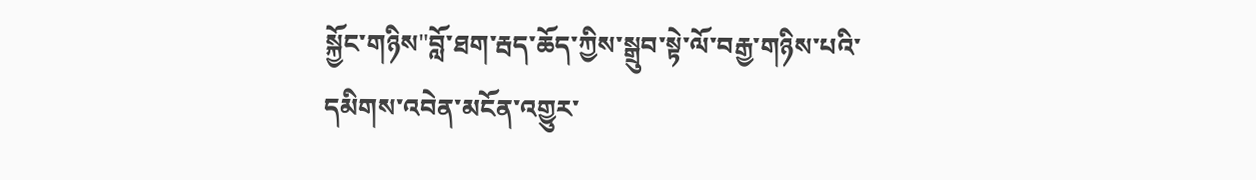སྐྱོང་གཉིས"བློ་ཐག་རྦད་ཆོད་ཀྱིས་སྒྲུབ་སྟེ་ལོ་བརྒྱ་གཉིས་པའི་དམིགས་འབེན་མངོན་འགྱུར་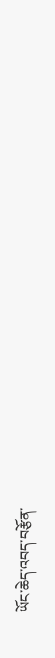ཡོང་ཆེད་འབད་བརྩོན་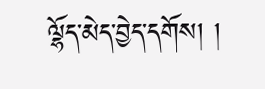ལྷོད་མེད་བྱེད་དགོས། །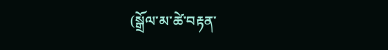(སྒྲོལ་མ་ཚེ་བརྟན་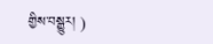གྱིས་བསྒྱུར། )